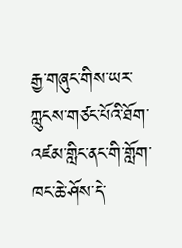རྒྱ་གཞུང་གིས་ཡར་ཀླུངས་གཙང་པོའི་ཐོག་འཛམ་གླིང་ནང་གི་གློག་ཁང་ཆེ་ཤོས་དེ་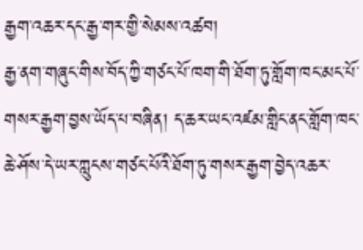རྒྱག་འཆར་དང་རྒྱ་གར་གྱི་སེམས་འཚབ།
རྒྱ་ནག་གཞུང་གིས་བོད་ཀྱི་གཙང་པོ་ཁག་གི་ཐོག་ཏུ་གློག་ཁང་མང་པོ་གསར་རྒྱག་བྱས་ཡོད་པ་བཞིན། ད་ཆར་ཡང་འཛམ་གླིང་ནང་གློག་ཁང་ཆེ་ཤོས་དེ་ཡར་ཀླུངས་གཙང་པོའི་ཐོག་ཏུ་གསར་རྒྱག་བྱེད་འཆར་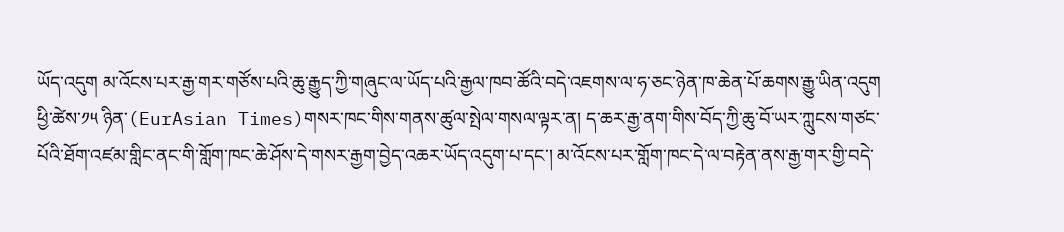ཡོད་འདུག མ་འོངས་པར་རྒྱ་གར་གཙོས་པའི་ཆུ་རྒྱུད་ཀྱི་གཞུང་ལ་ཡོད་པའི་རྒྱལ་ཁབ་ཚོའི་བདེ་འཇགས་ལ་ཧ་ཅང་ཉེན་ཁ་ཆེན་པོ་ཆགས་རྒྱུ་ཡིན་འདུག
ཕྱི་ཚེས་༡༥ ཉིན་(EurAsian Times)གསར་ཁང་གིས་གནས་ཚུལ་སྤེལ་གསལ་ལྟར་ན། ད་ཆར་རྒྱ་ནག་གིས་བོད་ཀྱི་ཆུ་བོ་ཡར་ཀླུངས་གཙང་པོའི་ཐོག་འཛམ་གླིང་ནང་གི་གློག་ཁང་ཆེ་ཤོས་དེ་གསར་རྒྱག་བྱེད་འཆར་ཡོད་འདུག་པ་དང་། མ་འོངས་པར་གློག་ཁང་དེ་ལ་བརྟེན་ནས་རྒྱ་གར་གྱི་བདེ་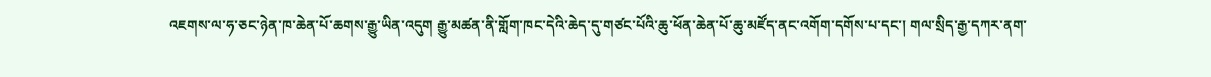འཇགས་ལ་ཧ་ཅང་ཉེན་ཁ་ཆེན་པོ་ཆགས་རྒྱུ་ཡིན་འདུག རྒྱུ་མཚན་ནི་གློག་ཁང་དེའི་ཆེད་དུ་གཙང་པོའི་ཆུ་ཕོན་ཆེན་པོ་ཆུ་མཛོད་ནང་འགོག་དགོས་པ་དང་། གལ་སྲིད་རྒྱ་དཀར་ནག་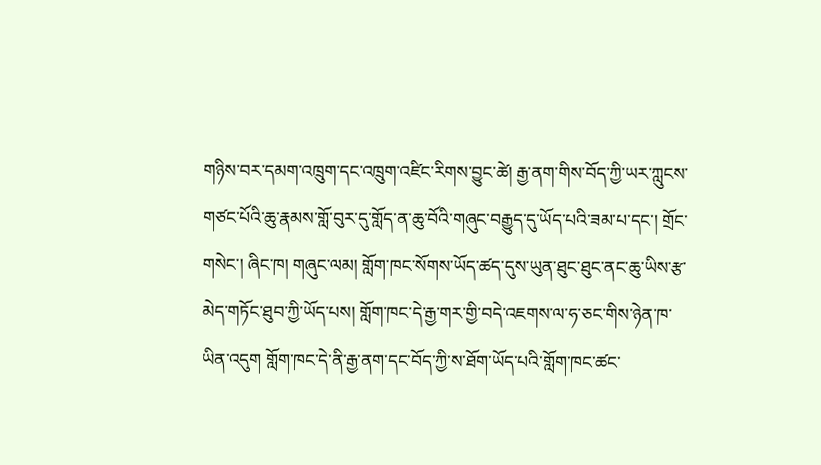གཉིས་བར་དམག་འཁྲུག་དང་འཁྲུག་འཛིང་རིགས་བྱུང་ཚེ། རྒྱ་ནག་གིས་བོད་ཀྱི་ཡར་ཀླུངས་གཙང་པོའི་ཆུ་རྣམས་གློ་བུར་དུ་གློད་ན་ཆུ་བོའི་གཞུང་བརྒྱུད་དུ་ཡོད་པའི་ཟམ་པ་དང་། གྲོང་གསེང་། ཞིང་ཁ། གཞུང་ལམ། གློག་ཁང་སོགས་ཡོད་ཚད་དུས་ཡུན་ཐུང་ཐུང་ནང་ཆུ་ཡིས་རྩ་མེད་གཏོང་ཐུབ་ཀྱི་ཡོད་པས། གློག་ཁང་དེ་རྒྱ་གར་གྱི་བདེ་འཇགས་ལ་ཧ་ཅང་གིས་ཉེན་ཁ་ཡིན་འདུག གློག་ཁང་དེ་ནི་རྒྱ་ནག་དང་བོད་ཀྱི་ས་ཐོག་ཡོད་པའི་གློག་ཁང་ཚང་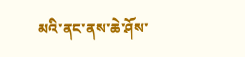མའི་ནང་ནས་ཆེ་ཤོས་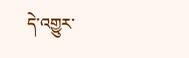དེ་འགྱུར་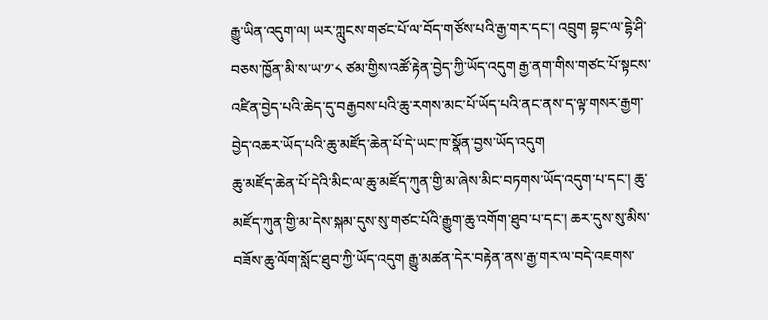རྒྱུ་ཡིན་འདུག་ལ། ཡར་ཀླུངས་གཙང་པོ་ལ་བོད་གཙོས་པའི་རྒྱ་གར་དང་། འབྲུག བྷང་ལ་དྷེ་ཤི་བཅས་ཁྱོན་མི་ས་ཡ་༡་༨ ཙམ་གྱིས་འཚོ་རྟེན་བྱེད་ཀྱི་ཡོད་འདུག རྒྱ་ནག་གིས་གཙང་པོ་སྟངས་འཛིན་བྱེད་པའི་ཆེད་དུ་བརྒྱབས་པའི་ཆུ་རགས་མང་པོ་ཡོད་པའི་ནང་ནས་ད་ལྟ་གསར་རྒྱག་བྱེད་འཆར་ཡོད་པའི་ཆུ་མཛོད་ཆེན་པོ་དེ་ཡང་ཁ་སྣོན་བྱས་ཡོད་འདུག
ཆུ་མཛོད་ཆེན་པོ་དེའི་མིང་ལ་ཆུ་མཛོད་ཀུན་གྱི་མ་ཞེས་མིང་བཏགས་ཡོད་འདུག་པ་དང་། ཆུ་མཛོད་ཀུན་གྱི་མ་དེས་སྐམ་དུས་སུ་གཙང་པོའི་རྒྱུག་ཆུ་འགོག་ཐུབ་པ་དང་། ཆར་དུས་སུ་མིས་བཟོས་ཆུ་ལོག་སློང་ཐུབ་ཀྱི་ཡོད་འདུག རྒྱུ་མཚན་དེར་བརྟེན་ནས་རྒྱ་གར་ལ་བདེ་འཇགས་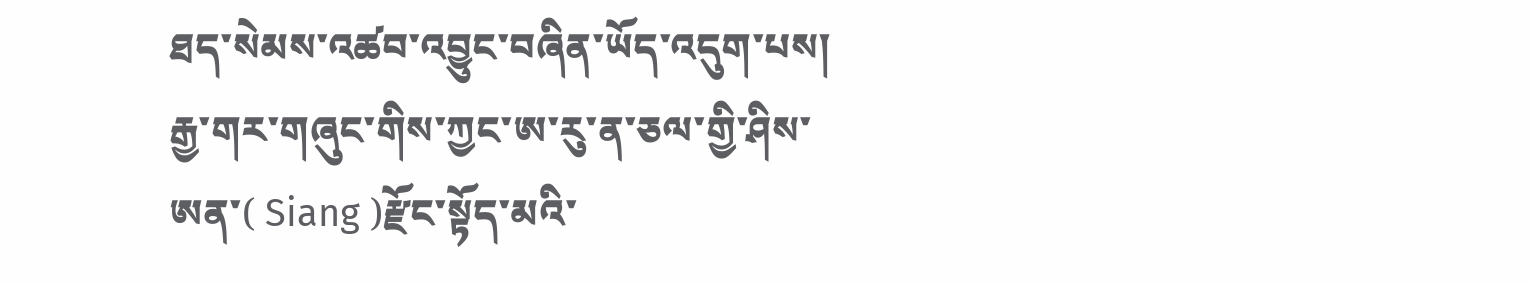ཐད་སེམས་འཚབ་འབྱུང་བཞིན་ཡོད་འདུག་པས། རྒྱ་གར་གཞུང་གིས་ཀྱང་ཨ་རུ་ན་ཅལ་གྱི་ཤིས་ཨན་( Siang )རྫོང་སྟོད་མའི་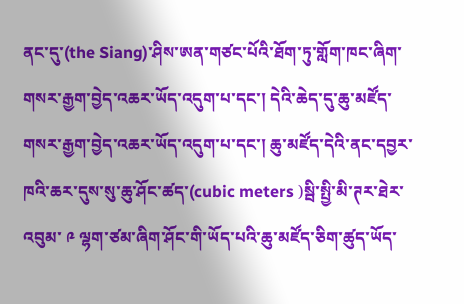ནང་དུ་(the Siang)་ཤིས་ཨན་གཙང་པོའི་ཐོག་ཏུ་གློག་ཁང་ཞིག་གསར་རྒྱག་བྱེད་འཆར་ཡོད་འདུག་པ་དང་། དེའི་ཆེད་དུ་ཆུ་མཛོད་གསར་རྒྱག་བྱེད་འཆར་ཡོད་འདུག་པ་དང་། ཆུ་མཛོད་དེའི་ནང་དབྱར་ཁའི་ཆར་དུས་སུ་ཆུ་ཤོང་ཚད་(cubic meters )སྦི་སྤྱི་མི་ཊར་ཐེར་འབུམ་ ༩ ལྷག་ཙམ་ཞིག་ཤོང་གི་ཡོད་པའི་ཆུ་མཛོད་ཅིག་ཚུད་ཡོད་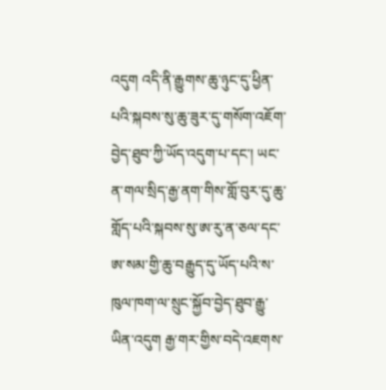འདུག འདི་ནི་རྒྱུགས་ཆུ་ཉུང་དུ་ཕྱིན་པའི་སྐབས་སུ་ཆུ་ཟུར་དུ་གསོག་འཇོག་བྱེད་ཐུབ་ཀྱི་ཡོད་འདུག་པ་དང་། ཡང་ན་གལ་སྲིད་རྒྱ་ནག་གིས་གློ་བུར་དུ་ཆུ་གློད་པའི་སྐབས་སུ་ཨ་རུ་ན་ཅལ་དང་ཨ་སམ་གྱི་ཆུ་བརྒྱུད་དུ་ཡོད་པའི་ས་ཁུལ་ཁག་ལ་སྲུང་སྐྱོབ་བྱེད་ཐུབ་རྒྱུ་ཡིན་འདུག རྒྱ་གར་གྱིས་བདེ་འཇགས་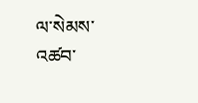ལ་སེམས་འཚབ་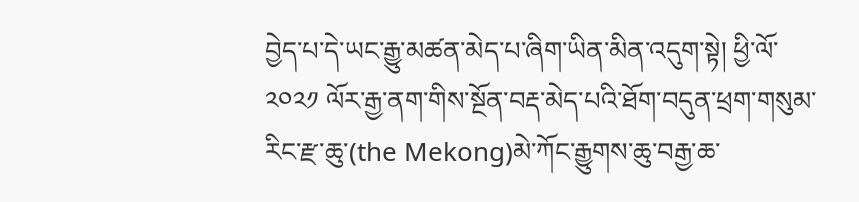བྱེད་པ་དེ་ཡང་རྒྱུ་མཚན་མེད་པ་ཞིག་ཡིན་མིན་འདུག་སྟེ། ཕྱི་ལོ་ ༢༠༢༡ ལོར་རྒྱ་ནག་གིས་སྔོན་བརྡ་མེད་པའི་ཐོག་བདུན་ཕྲག་གསུམ་རིང་རྫ་ཆུ་(the Mekong)མེ་ཀོང་རྒྱུགས་ཆུ་བརྒྱ་ཆ་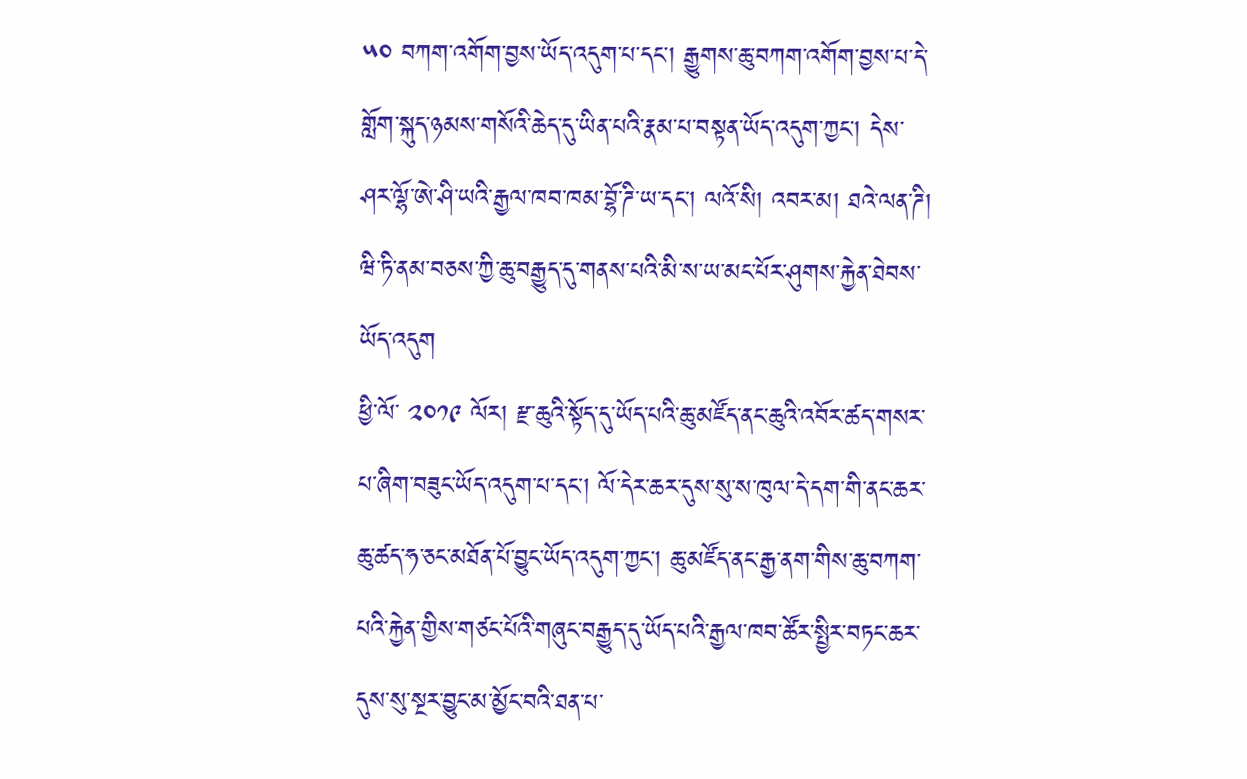༥༠ བཀག་འགོག་བྱས་ཡོད་འདུག་པ་དང་། རྒྱུགས་ཆུ་བཀག་འགོག་བྱས་པ་དེ་གློག་སྐུད་ཉམས་གསོའི་ཆེད་དུ་ཡིན་པའི་རྣམ་པ་བསྟན་ཡོད་འདུག་ཀྱང་། དེས་ཤར་ལྷོ་ཨེ་ཤི་ཡའི་རྒྱལ་ཁབ་ཁམ་བྷོ་ཌི་ཡ་དང་། ལའོ་སི། འབར་མ། ཐའེ་ལན་ཌི། ཝི་ཏི་ནམ་བཅས་ཀྱི་ཆུ་བརྒྱུད་དུ་གནས་པའི་མི་ས་ཡ་མང་པོར་ཤུགས་རྐྱེན་ཐེབས་ཡོད་འདུག
ཕྱི་ལོ་ ༢༠༡༩ ལོར། རྫ་ཆུའི་སྟོད་དུ་ཡོད་པའི་ཆུ་མཛོད་ནང་ཆུའི་འབོར་ཚད་གསར་པ་ཞིག་བཟུང་ཡོད་འདུག་པ་དང་། ལོ་དེར་ཆར་དུས་སུ་ས་ཁུལ་དེ་དག་གི་ནང་ཆར་ཆུ་ཚད་ཧ་ཅང་མཐོན་པོ་བྱུང་ཡོད་འདུག་ཀྱང་། ཆུ་མཛོད་ནང་རྒྱ་ནག་གིས་ཆུ་བཀག་པའི་རྐྱེན་གྱིས་གཙང་པོའི་གཞུང་བརྒྱུད་དུ་ཡོད་པའི་རྒྱལ་ཁབ་ཚོར་སྤྱིར་བཏང་ཆར་དུས་སུ་སྔར་བྱུང་མ་མྱོང་བའི་ཐན་པ་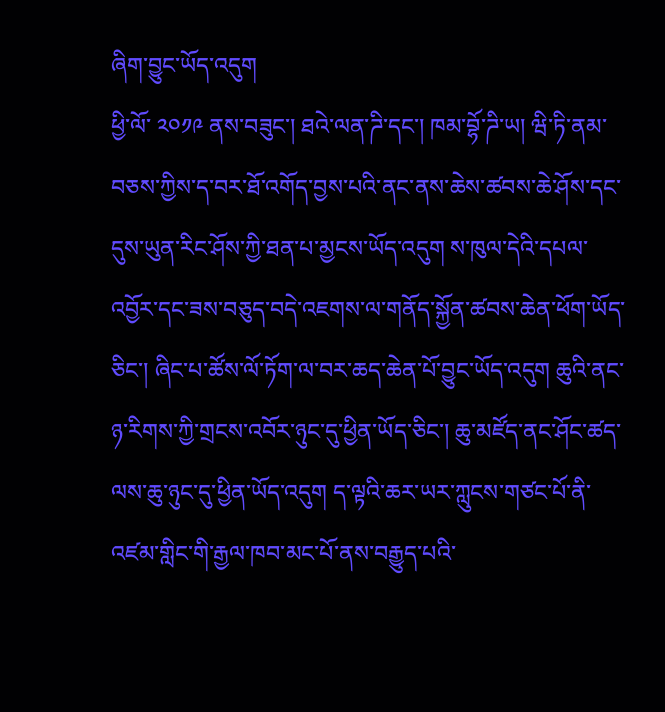ཞིག་བྱུང་ཡོད་འདུག
ཕྱི་ལོ་ ༢༠༡༩ ནས་བཟུང་། ཐའེ་ལན་ཌི་དང་། ཁམ་བྷོ་ཌི་ཡ། ཝི་ཏི་ནམ་བཅས་ཀྱིས་ད་བར་ཐོ་འགོད་བྱས་པའི་ནང་ནས་ཆེས་ཚབས་ཆེ་ཤོས་དང་དུས་ཡུན་རིང་ཤོས་ཀྱི་ཐན་པ་མྱངས་ཡོད་འདུག ས་ཁུལ་དེའི་དཔལ་འབྱོར་དང་ཟས་བཅུད་བདེ་འཇགས་ལ་གནོད་སྐྱོན་ཚབས་ཆེན་ཕོག་ཡོད་ཅིང་། ཞིང་པ་ཚོས་ལོ་ཏོག་ལ་བར་ཆད་ཆེན་པོ་བྱུང་ཡོད་འདུག ཆུའི་ནང་ཉ་རིགས་ཀྱི་གྲངས་འབོར་ཉུང་དུ་ཕྱིན་ཡོད་ཅིང་། ཆུ་མཛོད་ནང་ཤོང་ཚད་ལས་ཆུ་ཉུང་དུ་ཕྱིན་ཡོད་འདུག ད་ལྟའི་ཆར་ཡར་ཀླུངས་གཙང་པོ་ནི་འཛམ་གླིང་གི་རྒྱལ་ཁབ་མང་པོ་ནས་བརྒྱུད་པའི་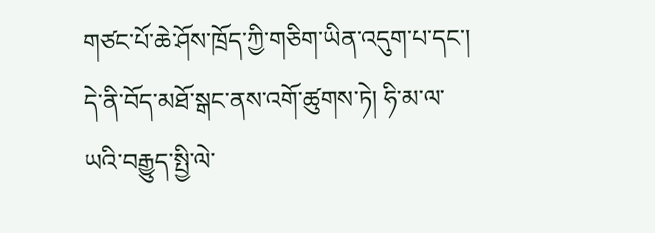གཙང་པོ་ཆེ་ཤོས་ཁྲོད་ཀྱི་གཅིག་ཡིན་འདུག་པ་དང་། དེ་ནི་བོད་མཐོ་སྒང་ནས་འགོ་ཚུགས་ཏེ། ཧི་མ་ལ་ཡའི་བརྒྱུད་སྤྱི་ལེ་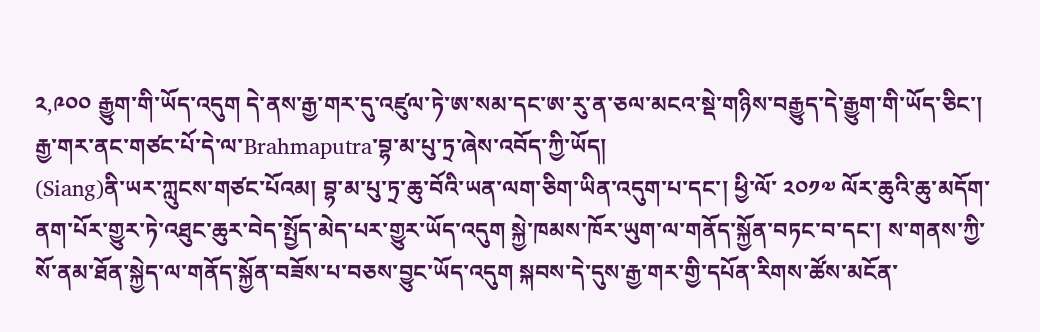༢,༩༠༠ རྒྱུག་གི་ཡོད་འདུག དེ་ནས་རྒྱ་གར་དུ་འཛུལ་ཏེ་ཨ་སམ་དང་ཨ་རུ་ན་ཅལ་མངའ་སྡེ་གཉིས་བརྒྱུད་དེ་རྒྱུག་གི་ཡོད་ཅིང་། རྒྱ་གར་ནང་གཙང་པོ་དེ་ལ་Brahmaputra་བྷ་མ་པུ་ཏྲ་ཞེས་འབོད་ཀྱི་ཡོད།
(Siang)ནི་ཡར་ཀླུངས་གཙང་པོའམ། བྷ་མ་པུ་ཏྲ་ཆུ་བོའི་ཡན་ལག་ཅིག་ཡིན་འདུག་པ་དང་། ཕྱི་ལོ་ ༢༠༡༧ ལོར་ཆུའི་ཆུ་མདོག་ནག་པོར་གྱུར་ཏེ་འཐུང་ཆུར་བེད་སྤྱོད་མེད་པར་གྱུར་ཡོད་འདུག སྐྱེ་ཁམས་ཁོར་ཡུག་ལ་གནོད་སྐྱོན་བཏང་བ་དང་། ས་གནས་ཀྱི་སོ་ནམ་ཐོན་སྐྱེད་ལ་གནོད་སྐྱོན་བཟོས་པ་བཅས་བྱུང་ཡོད་འདུག སྐབས་དེ་དུས་རྒྱ་གར་གྱི་དཔོན་རིགས་ཚོས་མངོན་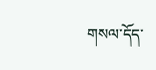གསལ་དོད་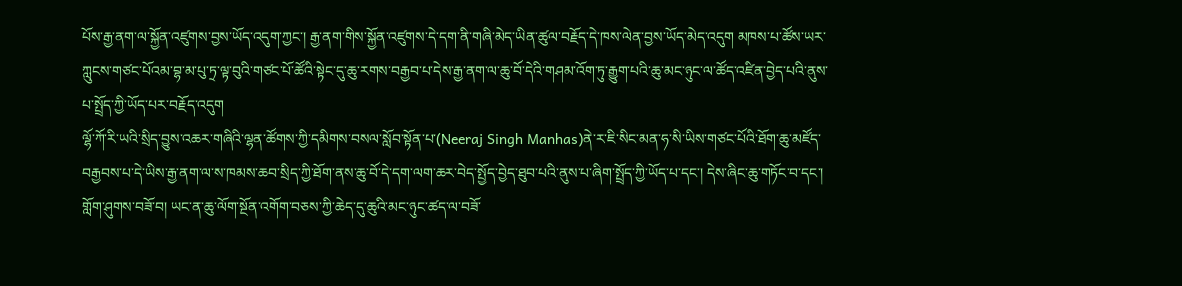པོས་རྒྱ་ནག་ལ་སྐྱོན་འཛུགས་བྱས་ཡོད་འདུག་ཀྱང་། རྒྱ་ནག་གིས་སྐྱོན་འཛུགས་དེ་དག་ནི་གཞི་མེད་ཡིན་ཚུལ་བརྗོད་དེ་ཁས་ལེན་བྱས་ཡོད་མེད་འདུག མཁས་པ་ཚོས་ཡར་ཀླུངས་གཙང་པོའམ་བྷ་མ་པུ་ཏྲ་ལྟ་བུའི་གཙང་པོ་ཚོའི་སྟེང་དུ་ཆུ་རགས་བརྒྱབ་པ་དེས་རྒྱ་ནག་ལ་ཆུ་བོ་དེའི་གཤམ་འོག་ཏུ་རྒྱུག་པའི་ཆུ་མང་ཉུང་ལ་ཚོད་འཛིན་བྱེད་པའི་ནུས་པ་སྤྲོད་ཀྱི་ཡོད་པར་བརྗོད་འདུག
ལྷོ་ཀོ་རི་ཡའི་སྲིད་བྱུས་འཆར་གཞིའི་ལྷན་ཚོགས་ཀྱི་དམིགས་བསལ་སློབ་སྟོན་པ་(Neeraj Singh Manhas)ནེ་ར་ཇི་སིང་མན་ཧ་སི་ཡིས་གཙང་པོའི་ཐོག་ཆུ་མཛོད་བརྒྱབས་པ་དེ་ཡིས་རྒྱ་ནག་ལ་ས་ཁམས་ཆབ་སྲིད་ཀྱི་ཐོག་ནས་ཆུ་བོ་དེ་དག་ལག་ཆར་བེད་སྤྱོད་བྱེད་ཐུབ་པའི་ནུས་པ་ཞིག་སྤྲོད་ཀྱི་ཡོད་པ་དང་། དེས་ཞིང་ཆུ་གཏོང་བ་དང་། གློག་ཤུགས་བཟོ་བ། ཡང་ན་ཆུ་ལོག་སྔོན་འགོག་བཅས་ཀྱི་ཆེད་དུ་ཆུའི་མང་ཉུང་ཚད་ལ་བཟོ་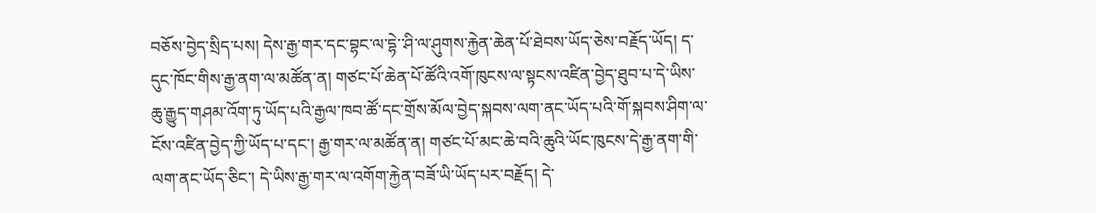བཅོས་བྱེད་སྲིད་པས། དེས་རྒྱ་གར་དང་བྷང་ལ་དྷེ་་ཤི་ལ་ཤུགས་རྐྱེན་ཆེན་པོ་ཐེབས་ཡོད་ཅེས་བརྗོད་ཡོད། ད་དུང་ཁོང་གིས་རྒྱ་ནག་ལ་མཚོན་ན། གཙང་པོ་ཆེན་པོ་ཚོའི་འགོ་ཁུངས་ལ་སྟངས་འཛིན་བྱེད་ཐུབ་པ་དེ་ཡིས་ཆུ་རྒྱུད་གཤམ་འོག་ཏུ་ཡོད་པའི་རྒྱལ་ཁབ་ཚོ་དང་གྲོས་མོལ་བྱེད་སྐབས་ལག་ནང་ཡོད་པའི་གོ་སྐབས་ཤིག་ལ་ངོས་འཛིན་བྱེད་ཀྱི་ཡོད་པ་དང་། རྒྱ་གར་ལ་མཚོན་ན། གཙང་པོ་མང་ཆེ་བའི་ཆུའི་ཡོང་ཁུངས་དེ་རྒྱ་ནག་གི་ལག་ནང་ཡོད་ཅིང་། དེ་ཡིས་རྒྱ་གར་ལ་འགོག་རྐྱེན་བཟོ་ཡི་ཡོད་པར་བརྗོད། དེ་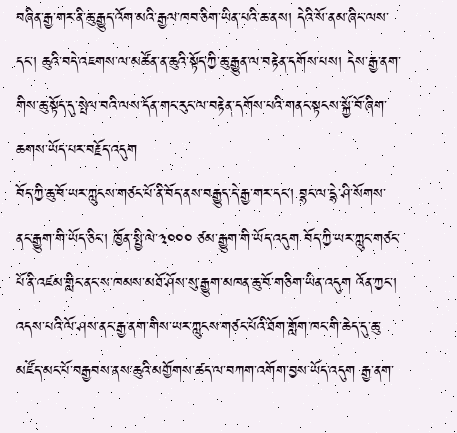བཞིན་རྒྱ་གར་ནི་ཆུ་རྒྱུད་འོག་མའི་རྒྱལ་ཁབ་ཅིག་ཡིན་པའི་ཆ་ནས། དེའི་སོ་ནམ་ཞིང་ལས་དང་། ཆུའི་བདེ་འཇགས་ལ་མཚོན་ན་ཆུའི་སྟོད་ཀྱི་ཆུ་རྒྱུན་ལ་བརྟེན་དགོས་པས། དེས་རྒྱ་ནག་གིས་ཆུ་སྟོད་དུ་སྤེལ་བའི་ལས་དོན་གང་རུང་ལ་བརྟེན་དགོས་པའི་གནང་སྟངས་སྐྱོ་བོ་ཞིག་ཆགས་ཡོད་པར་བརྗོད་འདུག
བོད་ཀྱི་ཆུ་བོ་ཡར་ཀླུངས་གཙང་པོ་ནི་བོད་ནས་བརྒྱུད་དེ་རྒྱ་གར་དང་། བྷང་ལ་དྷེ་ཤི་སོགས་ནང་རྒྱུག་གི་ཡོད་ཅིང་། ཁྱོན་སྤྱི་ལེ་༣༠༠༠ ཙམ་རྒྱུག་གི་ཡོད་འདུག བོད་ཀྱི་ཡར་ཀླུང་གཙང་པོ་ནི་འཛམ་གླིང་ནང་ས་ཁམས་མཐོ་ཤོས་སུ་རྒྱུག་མཁན་ཆུ་བོ་གཅིག་ཡིན་འདུག འོན་ཀྱང་། འདས་པའི་ལོ་ཤས་ནང་རྒྱ་ནག་གིས་ཡར་ཀླུངས་གཙང་པོའི་ཐོག་གློག་ཁང་གི་ཆེད་དུ་ཆུ་མཛོད་མང་པོ་བརྒྱབས་ནས་ཆུའི་མགྱོགས་ཚད་ལ་བཀག་འགོག་བྱས་ཡོད་འདུག རྒྱ་ནག་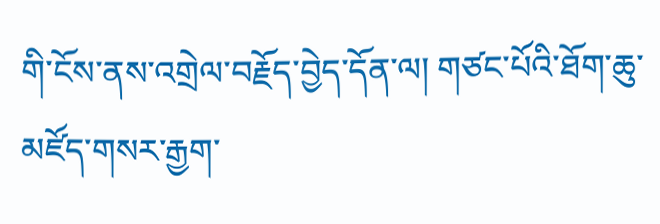གི་ངོས་ནས་འགྲེལ་བརྗོད་བྱེད་དོན་ལ། གཙང་པོའི་ཐོག་ཆུ་མཛོད་གསར་རྒྱག་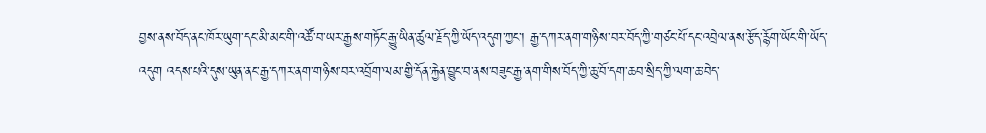བྱས་ནས་བོད་ནང་ཁོར་ཡུག་དང་མི་མང་གི་འཚོ་བ་ཡར་རྒྱས་གཏོང་རྒྱུ་ཡིན་ཚུལ་རྗོད་ཀྱི་ཡོད་འདུག་ཀྱང་། རྒྱ་དཀར་ནག་གཉིས་བར་བོད་ཀྱི་གཙང་པོ་དང་འབྲེལ་ནས་རྩོད་རྙོག་ཡོང་གི་ཡོད་འདུག འདས་པའི་དུས་ཡུན་ནང་རྒྱ་དཀར་ནག་གཉིས་བར་འབྲོག་ལམ་གྱི་དོན་རྐྱེན་བྱུང་བ་ནས་བཟུང་རྒྱ་ནག་གིས་བོད་ཀྱི་ཆུ་བོ་དག་ཆབ་སྲིད་ཀྱི་ལག་ཆ་བེད་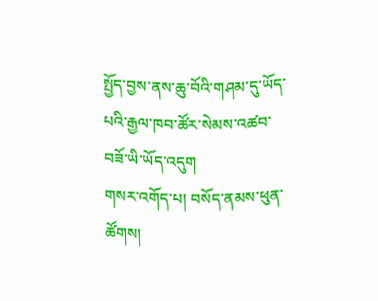སྤྱོད་བྱས་ནས་ཆུ་བོའི་གཤམ་དུ་ཡོད་པའི་རྒྱལ་ཁབ་ཚོར་སེམས་འཚབ་བཟོ་ཡི་ཡོད་འདུག
གསར་འགོད་པ། བསོད་ནམས་ཕུན་ཚོགས།